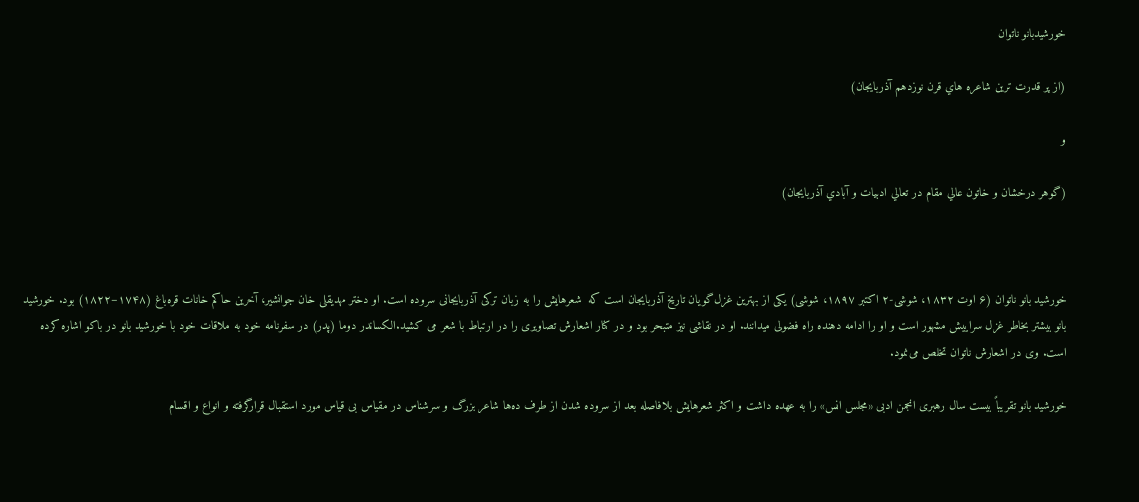خورشیدبانو ناتوان

(از پر قدرت ترين شاعره هاي قرن نوزدهم آذربايجان)

و

(گوهر درخشان و خاتون عالي مقام در تعالي ادبيات و آبادي آذربايجان)



خورشید بانو ناتوان (۶ اوت ۱۸۳۲، شوشی-۲ اکتبر ۱۸۹۷، شوشی) یکی از بهترین غزل‌گویان تاریخ آذربایجان است که  شعرهایش را به زبان ترکی آذربایجانی سروده است. او دختر مهدیقلی خان جوانشیر، آخرین حاکم خانات قره‌باغ (۱۷۴۸–۱۸۲۲) بود. خورشید بانو بیشتر بخاطر غزل سراییش مشهور است و او را ادامه دهنده راه فضولی میدانند. او در نقاشی نیز متبحر بود و در کنار اشعارش تصاویری را در ارتباط با شعر می کشید.الکساندر دوما (پدر) در سفرنامه خود به ملاقات خود با خورشید بانو در باکو اشاره کرده است. وی در اشعارش ناتوان تخلص می‌نمود.

خورشید بانو تقریباً بیست سال رهبری انجمن ادبی «مجلس انس» را به عهده داشت و اکثر شعرهایش بلافاصله بعد از سروده شدن از طرف ده‌ها شاعر بزرگ و سرشناس در مقیاس بی قیاس مورد استقبال قرارگرفته و انواع و اقسام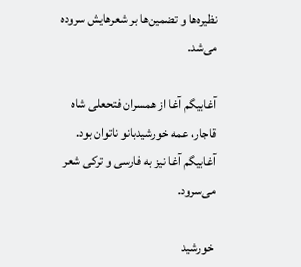نظیره‌ها و تضمین‌ها بر شعرهایش سروده می‌شد.

آغابیگم آغا از همسران فتحعلی شاه قاجار، عمه خورشیدبانو ناتوان بود. آغابیگم آغا نیز به فارسی و ترکی شعر می‌سرود.

 خورشيد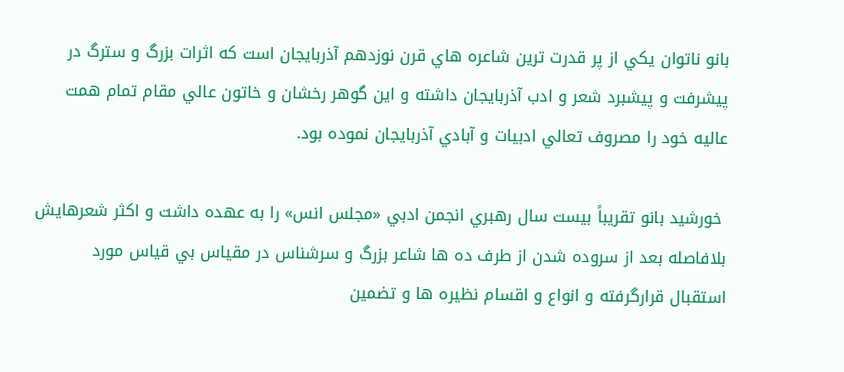بانو ناتوان يكي از پر قدرت ترين شاعره هاي قرن نوزدهم آذربايجان است كه اثرات بزرگ و سترگ در پيشرفت و پيشبرد شعر و ادب آذربايجان داشته و اين گوهر رخشان و خاتون عالي مقام تمام همت عاليه خود را مصروف تعالي ادبيات و آبادي آذربايجان نموده بود.

 خورشيد بانو تقريباً بيست سال رهبري انجمن ادبي «مجلس انس» را به عهده داشت و اكثر شعرهايش بلافاصله بعد از سروده شدن از طرف ده ها شاعر بزرگ و سرشناس در مقياس بي قياس مورد استقبال قرارگرفته و انواع و اقسام نظيره ها و تضمين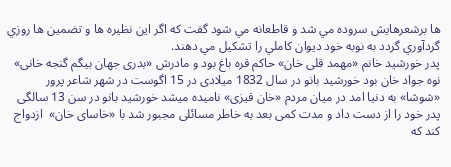ها برشعرهايش سروده مي شد و قاطعانه مي شود گفت كه اگر اين نظيره ها و تضمين ها روزي گردآوري گردد به نوبه خود ديوان كاملي را تشكيل مي دهند.
پدر خورشید خانم «مهمد قلی خان» حاکم قره باغ بود و مادرش «بدری جهان بیگم گنجه خانی» نوه جواد خان بود خورشید بانو در سال 1832 میلادی در 15 اگوست در شهر شاعر پرور «شوشا» به دنیا امد در میان مردم «خان قیزی» نامیده میشد خورشید بانو در سن 13 سالگی پدر خود را از دست داد و مدت کمی بعد به خاطر مسائلی مجبور شد با «خاسای خان»  ازدواج کند که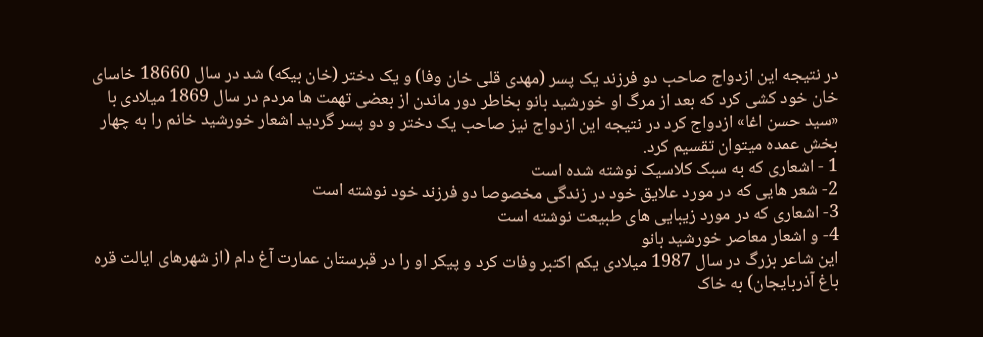در نتیجه این ازدواج صاحب دو فرزند یک پسر (مهدی قلی خان وفا) و یک دختر (خان بیکه) شد در سال 18660 خاسای خان خود کشی کرد که بعد از مرگ او خورشید بانو بخاطر دور ماندن از بعضی تهمت ها مردم در سال 1869 میلادی با «سید حسن اغا» ازدواج کرد در نتیجه این ازدواج نیز صاحب یک دختر و دو پسر گردید اشعار خورشید خانم را به چهار بخش عمده میتوان تقسیم کرد.
1 - اشعاری که به سبک کلاسیک نوشته شده است
2- شعر هایی که در مورد علایق خود در زندگی مخصوصا دو فرزند خود نوشته است
3- اشعاری که در مورد زیبایی های طبیعت نوشته است
4- و اشعار معاصر خورشید بانو
این شاعر بزرگ در سال 1987 میلادی یکم اکتبر وفات کرد و پیکر او را در قبرستان عمارت آغ دام (از شهرهای ایالت قره باغ آذربایجان) به خاک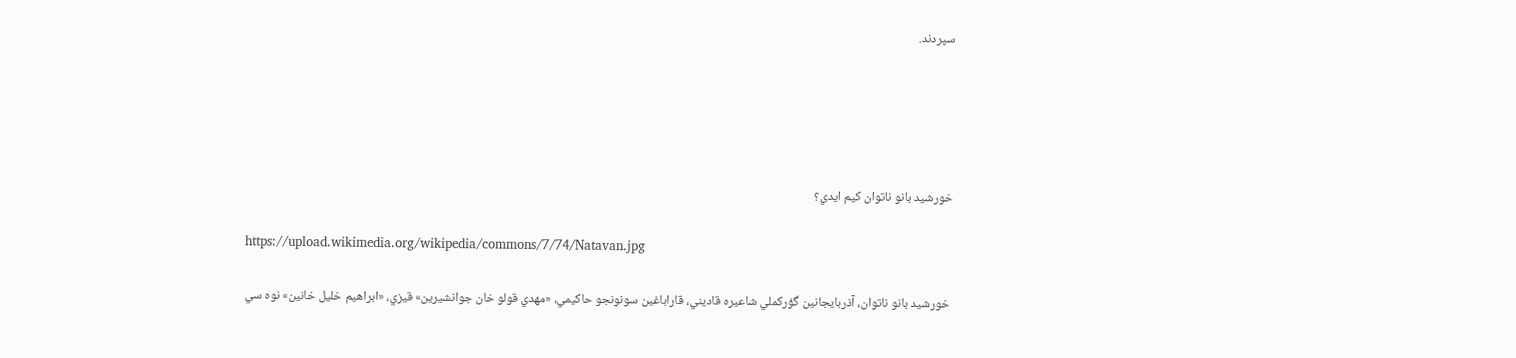سپردند.





خورشيد بانو ناتوان کيم ايدي؟

https://upload.wikimedia.org/wikipedia/commons/7/74/Natavan.jpg

 خورشيد بانو ناتوان، آذربايجانين گؤرکملي شاعيره قاديني، قاراباغين سونونجو حاکيمي، «مهدي قولو خان جوانشيرين» قيزي، «ابراهيم خليل خانين» نوه سي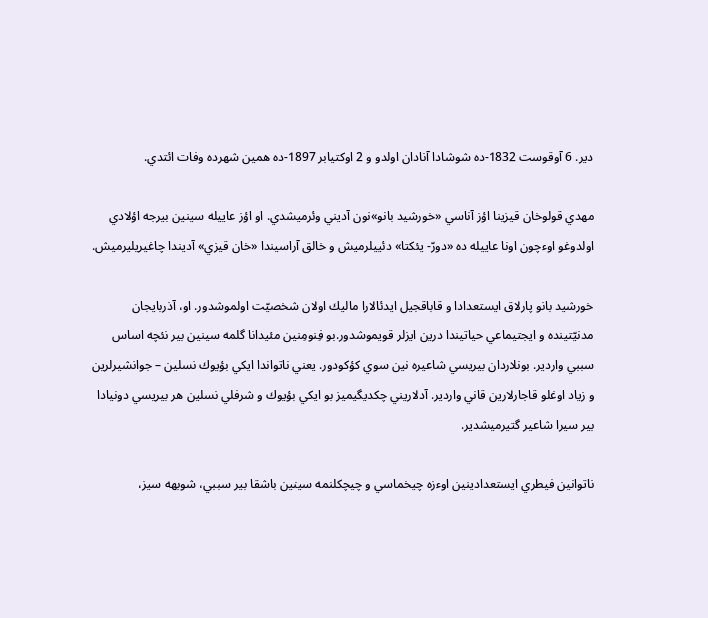دير. 6 آوقوست 1832-ده شوشادا آنادان اولدو و 2 اوکتيابر 1897-ده همين شهرده وفات ائتدي.

مهدي قولوخان قيزينا اؤز آناسي «خورشيد بانو»نون آديني وئرميشدي. او اؤز عاييله سينين بيرجه اؤلادي اولدوغو اوءچون اونا عاييله ده «دورّ- يئكتا» دئييلرميش و خالق آراسيندا «خان قيزي» آديندا چاغيريليرميش.

خورشيد بانو پارلاق ايستعدادا و قاباقجيل ايدئالارا ماليك اولان شخصيّت اولموشدور. او، آذربايجان مدنيّتينده و ايجتيماعي حياتيندا درين ايزلر قويموشدور.بو فِنومِنين مئيدانا گلمه سينين بير نئچه اساس سببي واردير. بونلاردان بيريسي شاعيره نين سوي كؤكودور. يعني ناتواندا ايكي بؤيوك نسلين – جوانشيرلرين و زياد اوغلو قاجارلارين قاني واردير. آدلاريني چكديگيميز بو ايكي بؤيوك و شرفلي نسلين هر بيريسي دونيادا بير سيرا شاعير گتيرميشدير.

ناتوانين فيطري ايستعدادينين اوءزه چيخماسي و چيچكلنمه سينين باشقا بير سببي، شوبهه سيز،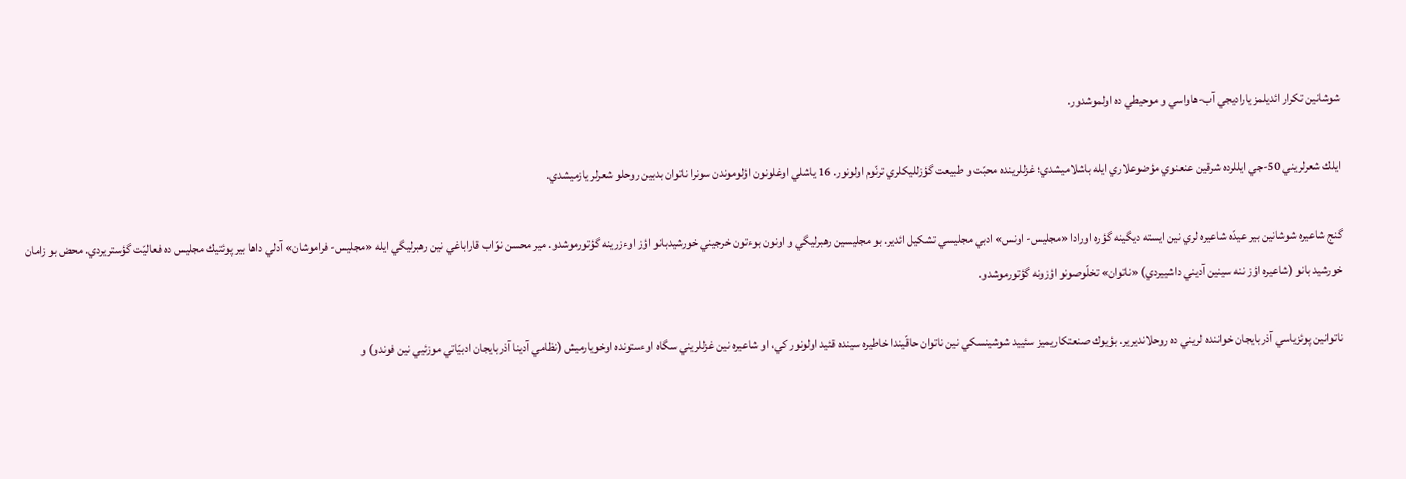شوشانين تكرار ائديلمز ياراديجي آب-هاواسي و موحيطي ده اولموشدور.

ايلك شعرلريني 50-جي ايللرده شرقين عنعنوي مؤضوعلاري ايله باشلاميشدي؛ غزللرينده محبّت و طبيعت گؤزلليكلري ترنّوم اولونور. 16 ياشلي اوغلونون اؤلوموندن سونرا ناتوان بدبين روحلو شعرلر يازميشدي.

گنج شاعيره شوشانين بير عيدّه شاعيره لري نين ايسته ديگينه گؤره اورادا «مجليس- اونس» ادبي مجليسي تشكيل ائدير. بو مجليسين رهبرليگي و اونون بوءتون خرجيني خورشيدبانو اؤز اوءزرينه گؤتورموشدو. مير محسن نوّاب قاراباغي نين رهبرليگي ايله «مجليس- فراموشان» آدلي داها بير پوئتيك مجليس ده فعاليّت گؤستريردي. محض بو زامان خورشيد بانو (شاعيره اؤز ننه سينين آديني داشييردي) «ناتوان» تخلّوصونو اؤزونه گؤتورموشدو.

ناتوانين پوئزياسي آذربايجان خواننده لريني ده روحلانديرير. بؤيوك صنعتكاريميز سئييد شوشينسكي نين ناتوان حاقّيندا خاطيره سينده قئيد اولونور كي، او شاعيره نين غزللريني سگاه اوءستونده اوخويارميش (نظامي آدينا آذربايجان ادبيّاتي موزئيي نين فوندو) و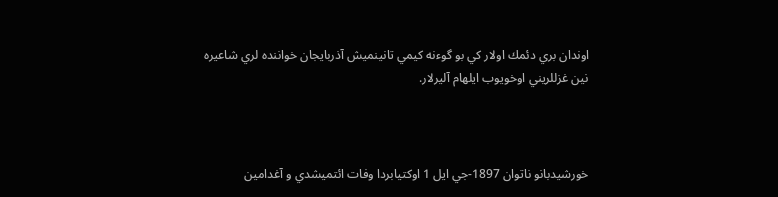اوندان بري دئمك اولار كي بو گوءنه كيمي تانينميش آذربايجان خواننده لري شاعيره نين غزللريني اوخويوب ايلهام آليرلار.



خورشيدبانو ناتوان 1897-جي ايل 1 اوكتيابردا وفات ائتميشدي و آغدامين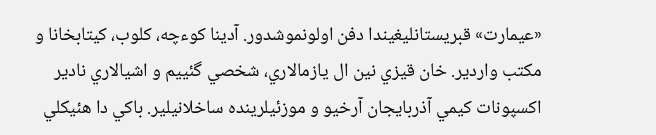«عيمارت» قبريستانليغيندا دفن اولونموشدور. آدينا كوءچه، كلوب، كيتابخانا و مكتب واردير. خان قيزي نين ال يازمالاري، شخصي گئييم و اشيالاري نادير اكسپونات كيمي آذربايجان آرخيو و موزئيلرينده ساخلانيلير. باكي دا هئيكلي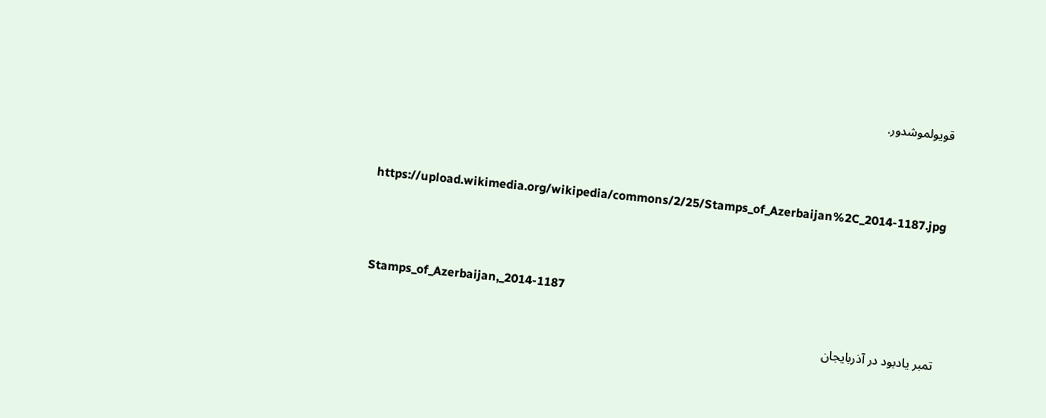قويولموشدور.



https://upload.wikimedia.org/wikipedia/commons/2/25/Stamps_of_Azerbaijan%2C_2014-1187.jpg



Stamps_of_Azerbaijan,_2014-1187

تمبر یادبود در آذربایجان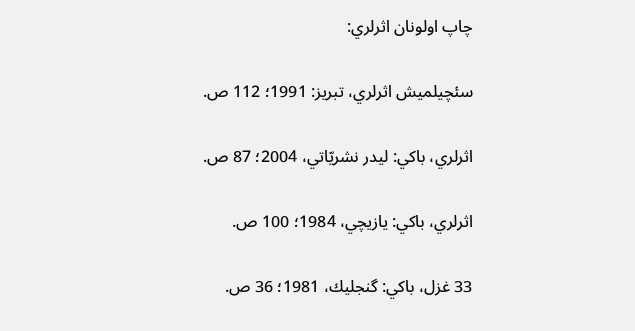چاپ اولونان اثرلري:

سئچيلميش اثرلري، تبريز: 1991؛ 112 ص.

اثرلري، باكي: ليدر نشريّاتي، 2004؛ 87 ص.

اثرلري، باكي: يازيچي، 1984؛ 100 ص.

33 غزل، باكي: گنجليك، 1981؛ 36 ص.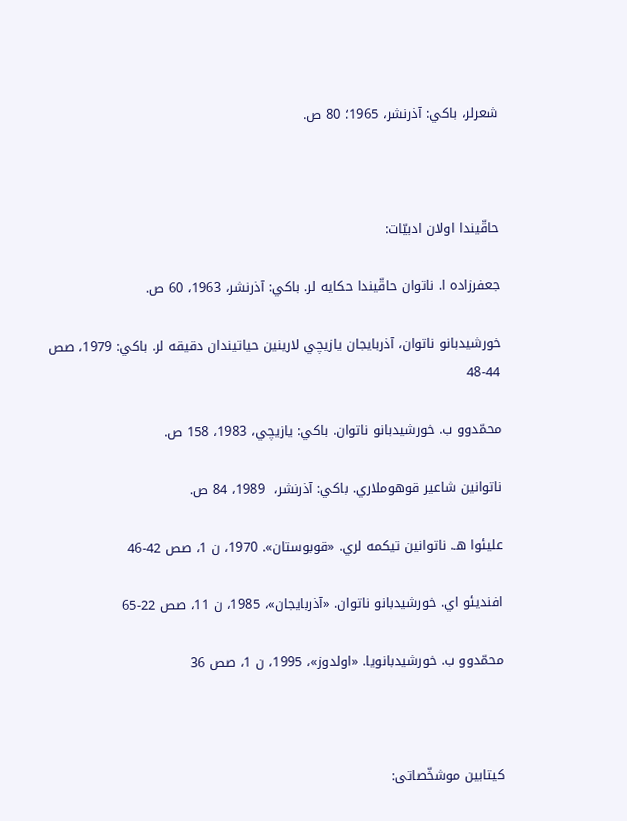شعرلر، باكي: آذرنشر، 1965؛ 80 ص.



حاقّيندا اولان ادبيّات:

جعفرزاده ا. ناتوان حاقّيندا حكايه لر. باكي: آذرنشر، 1963، 60 ص.

خورشيدبانو ناتوان، آذربايجان يازيچي لارينين حياتيندان دقيقه لر. باكي: 1979، صص 44-48

محمّدوو ب. خورشيدبانو ناتوان. باكي: يازيچي، 1983، 158 ص.

ناتوانين شاعير قوهوملاري. باكي: آذرنشر،  1989، 84 ص.

عليئوا هـ. ناتوانين تيكمه لري. «قوبوستان». 1970، ن 1، صص 42-46

افنديئو اي. خورشيدبانو ناتوان. «آذربايجان»، 1985، ن 11، صص 22-65

محمّدوو ب. خورشيدبانويا. «اولدوز»، 1995، ن 1، صص 36



کیتابین موشخّصاتی: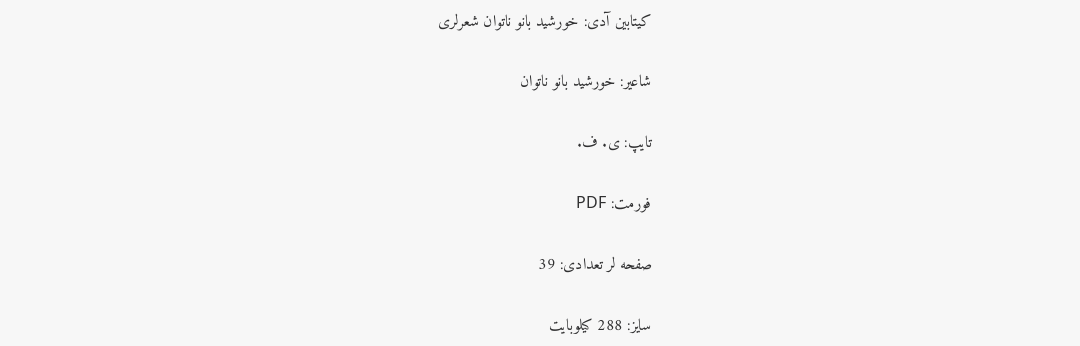کیتابین آدی: خورشید بانو ناتوان شعرلری

شاعیر: خورشید بانو ناتوان

تایپ: ی. ف.

فورمت: PDF

صفحه لر تعدادی: 39

سایز: 288 کیلوبایت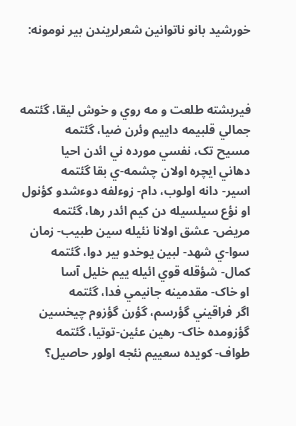خورشید بانو ناتوانین شعرلریندن بیر نومونه:



فيريشته طلعت و مه روي و خوش ليقا، گئتمه
جمالي قلبيمه داييم وئرن ضيا، گئتمه
مسيح تک، نفسي مورده ني ائدن احيا
دهاني ايچره اولان چشمه-ي بقا گئتمه
اسير- دانه اولوب، دام- زوءلفه دوءشدو کؤنول
او نؤع سيلسيله دن کيم ائدر رها، گئتمه
مريض- عشق اولانا نئيله سين طبيب- زمان
سوا-ي شهد- لبين يوخدو بير دوا، گئتمه
کمال- شؤقله قوي ائيله ييم خليل آسا
او خاک- مقدمينه جانيمي فدا، گئتمه
اگر فراقيني گؤرسم، گؤرن گؤزوم چيخسين
گؤزومده خاک- رهين عئين-توتيا، گئتمه
طواف- کويده سعييم نئجه اولور حاصيل؟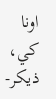اونا کي، ذيکر-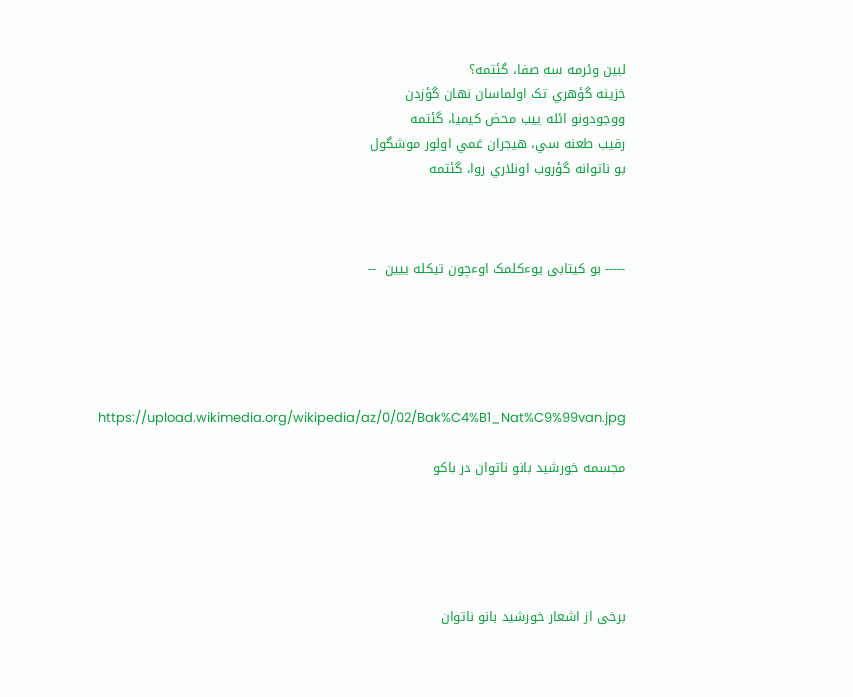لبين وئرمه سه صفا، گئتمه؟
خزينه گؤهري تک اولماسان نهان گؤزدن
ووجودونو ائله ييب محض کيميا، گئتمه
رقيب طعنه سي، هيجران غمي اولور موشگول
بو ناتوانه گؤروب اونلاري روا، گئتمه



----- بو کیتابی یوءکلمک اوءچون تیکله ییین  --





https://upload.wikimedia.org/wikipedia/az/0/02/Bak%C4%B1_Nat%C9%99van.jpg

مجسمه خورشید بانو ناتوان در باکو





برخی از اشعار خورشید بانو ناتوان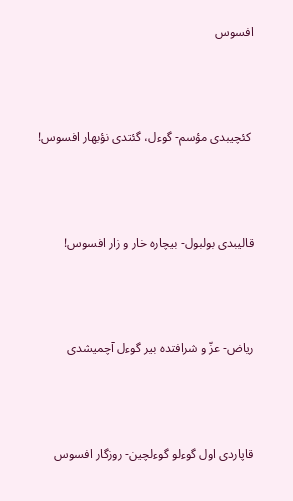افسوس



 کئچیبدی مؤسم- گوءل، گئتدی نؤبهار افسوس!



قالیبدی بولبول- بیچاره خار و زار افسوس!



ریاض- عزّ و شرافتده بیر گوءل آچمیشدی



قاپاردی اول گوءلو گوءلچین- روزگار افسوس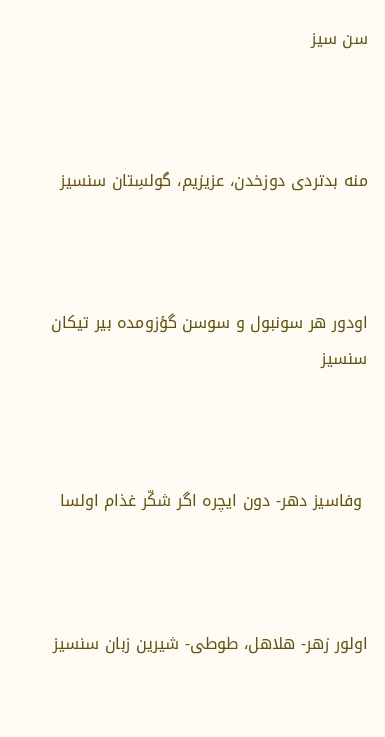سن سیز



منه بدتردی دوزخدن، عزیزیم، گولسِتان سنسیز



اودور هر سونبول و سوسن گؤزومده بیر تیکان سنسیز



 وفاسیز دهر- دون ایچره اگر شکّر غذام اولسا



اولور زهر- هلاهل، طوطی- شیرین زبان سنسیز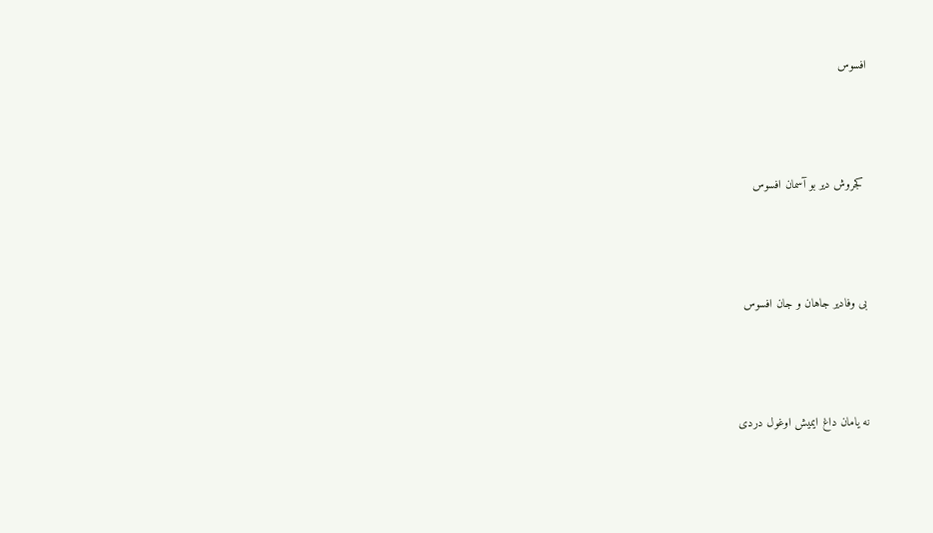افسوس



 کجروش دیر بو آسمان افسوس



بی وفادیر جاهان و جان افسوس



نه یامان داغ ایمیش اوغول دردی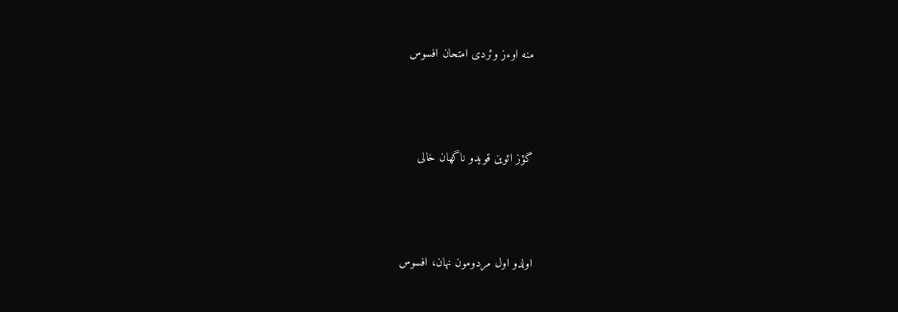منه اوءز وئردی امتحان افسوس



گؤز ائوین قویدو ناگهان خالی



اولدو اول مردومون نهان، افسوس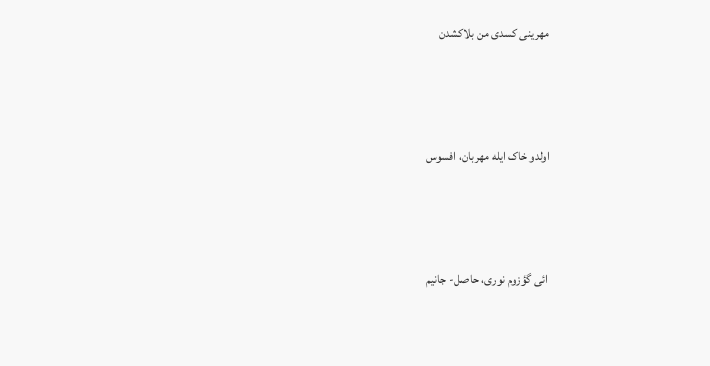مهرینی کسدی من بلاکشدن



اولدو خاک ایله مهربان، افسوس



 ائی گؤزوم نوری، حاصل- جانیم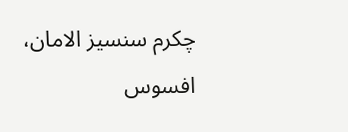چکرم سنسیز الامان، افسوس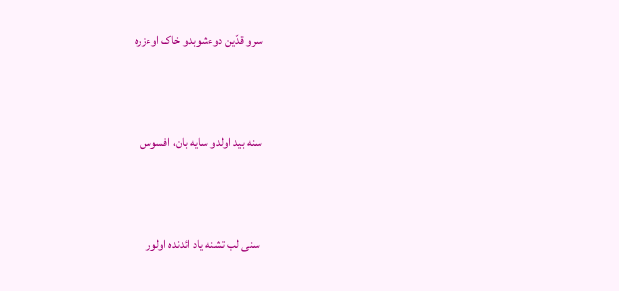سرو قدّین دوءشوبدو خاک اوءزره



سنه بید اولدو سایه بان، افسوس



 سنی لب تشنه یاد ائدنده اولور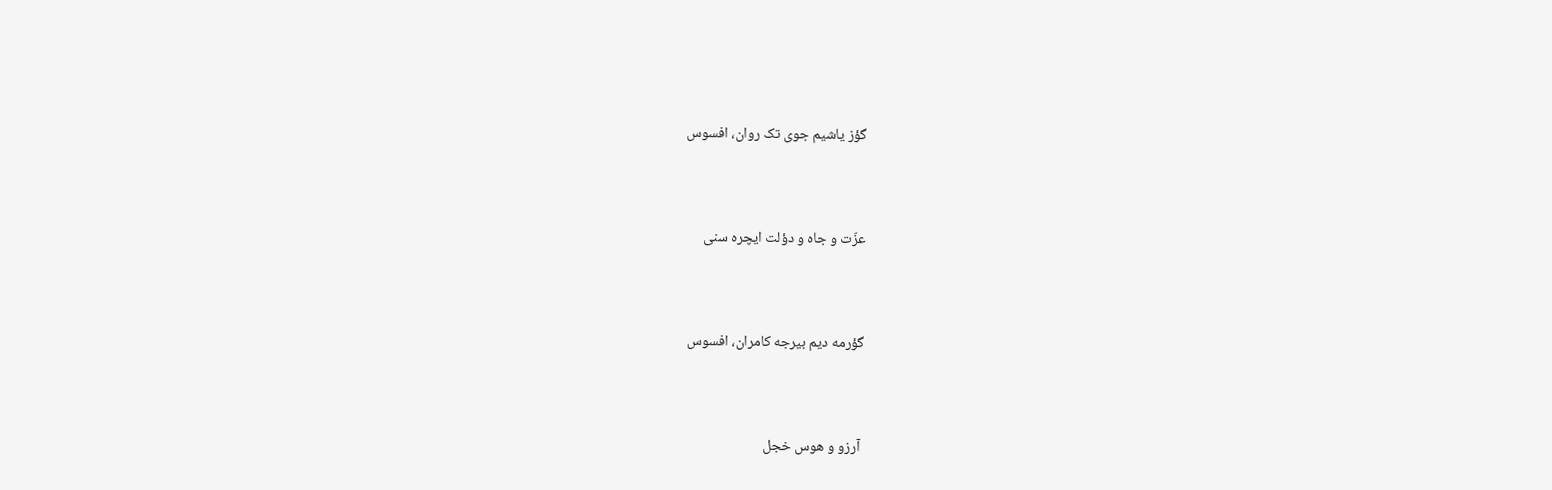گؤز یاشیم جوی تک روان، افسوس



عزّت و جاه و دؤلت ایچره سنی



گؤرمه دیم بیرجه کامران، افسوس



 آرزو و هوس خجل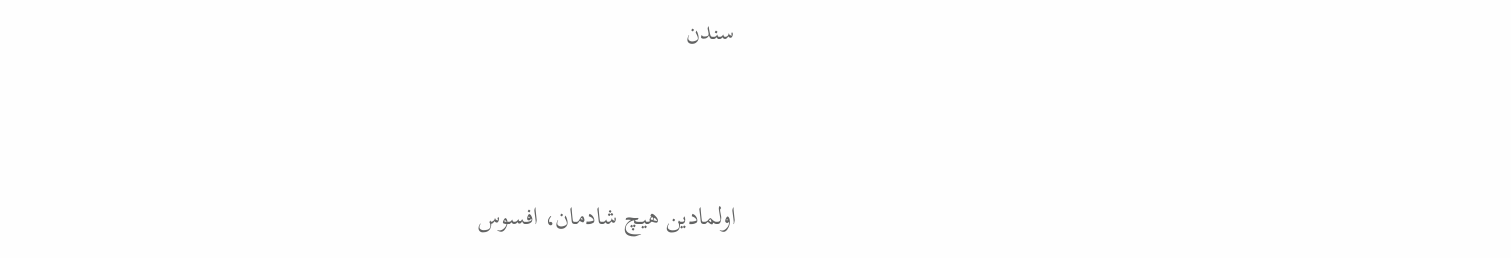سندن



اولمادین هیچ شادمان، افسوس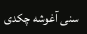سنی آغوشه چکدی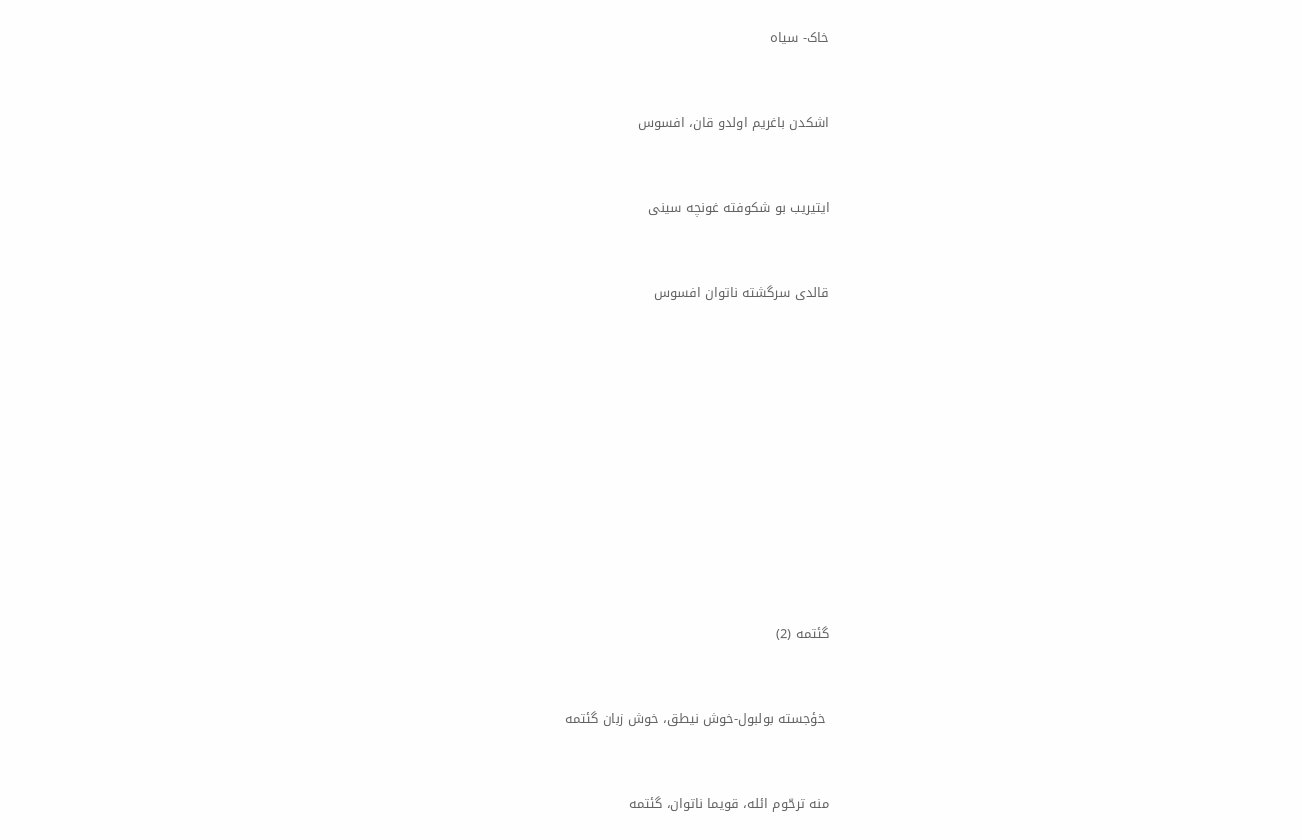خاک- سیاه



اشکدن باغریم اولدو قان، افسوس



ایتیریب بو شکوفته غونچه سینی



قالدی سرگشته ناتوان افسوس















گئتمه (2)



 خؤجسته بولبول-خوش نیطق، خوش زبان گئتمه



منه ترحّوم ائله، قویما ناتوان، گئتمه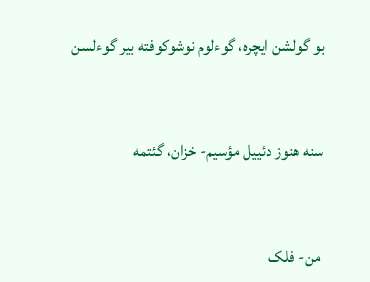بو گولشن ایچره، گوءلوم نوشوکوفته بیر گوءلسن



سنه هنوز دئییل مؤسیم- خزان، گئتمه



 من- فلک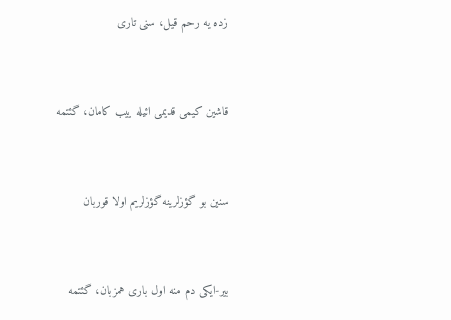زده یه رحم قیل، سنی تاری



قاشین کیمی قدیمی ائیله ییب کامان، گئتمه



سنین بو گؤزلرینه گؤزلریم اولا قوربان



بیر-ایکی دم منه اول باری همزبان، گئتمه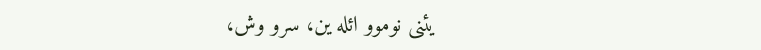یئنی نوموو ائله ین، سرو وش،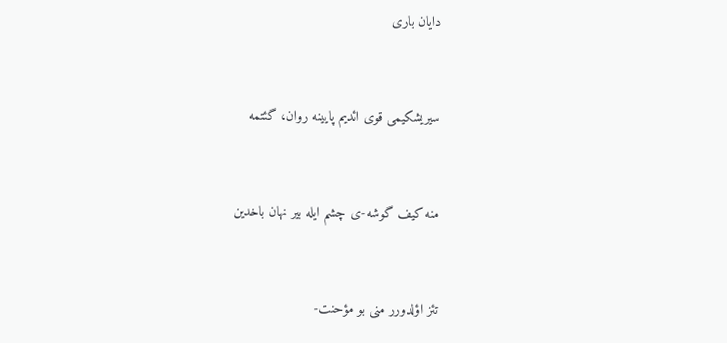دایان باری



سیریشکیمی قوی ائدیم پایینه روان، گئتمه



منه کیف گوشه-ی چشم ایله بیر نهان باخدین



تئز اؤلدورر منی بو مؤحنت-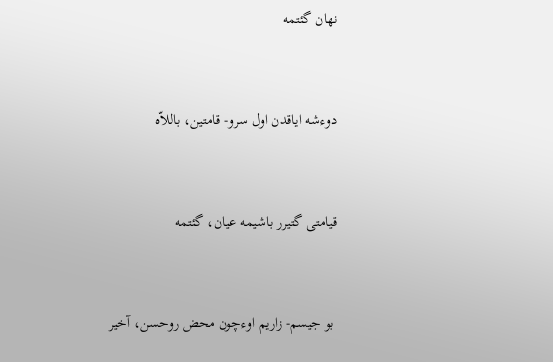نهان گئتمه



دوءشه ایاقدن اول سرو- قامتین، باللاّه



قیامتی گتیرر باشیمه عیان، گئتمه



 بو جیسم- زاریم اوءچون محض روحسن، آخیر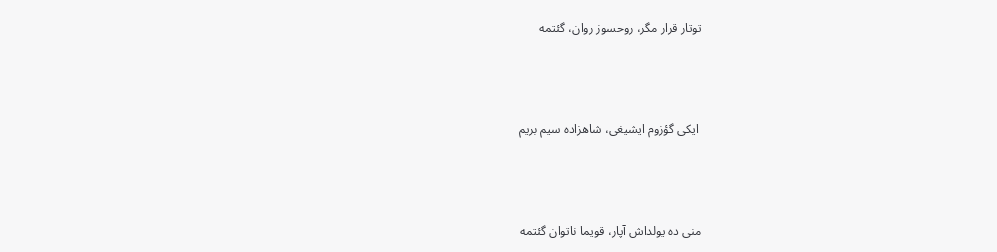توتار قرار مگر، روحسوز روان، گئتمه



 ایکی گؤزوم ایشیغی، شاهزاده سیم بریم



منی ده یولداش آپار، قویما ناتوان گئتمه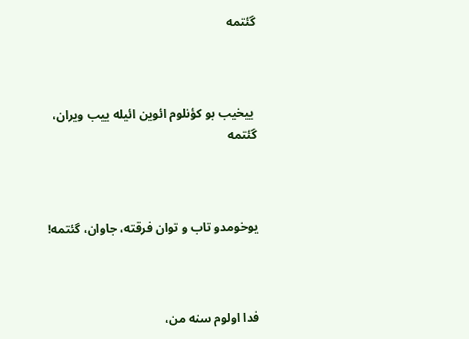گئتمه



 ییخیب بو کؤنلوم ائوین ائیله ییب ویران، گئتمه



یوخومدو تاب و توان فرقته، جاوان، گئتمه!



فدا اولوم سنه من،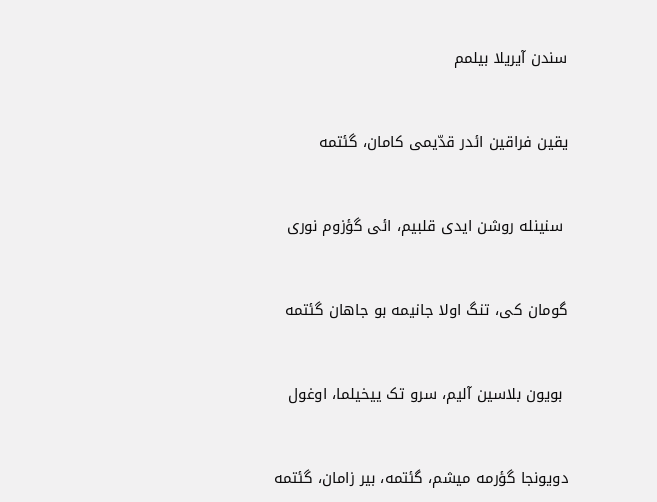سندن آیریلا بیلمم



یقین فراقین ائدر قدّیمی کامان، گئتمه



 سنینله روشن ایدی قلبیم، ائی گؤزوم نوری



گومان کی، تنگ اولا جانیمه بو جاهان گئتمه



 بویون بلاسین آلیم، سرو تک ییخیلما، اوغول



دویونجا گؤرمه میشم، گئتمه، بیر زامان، گئتمه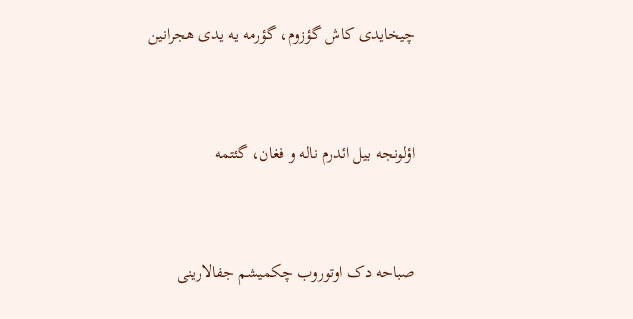چیخایدی کاش گؤزوم، گؤرمه یه یدی هجرانین



اؤلونجه بیل ائدرم ناله و فغان، گئتمه



صباحه دک اوتوروب چکمیشم جفالارینی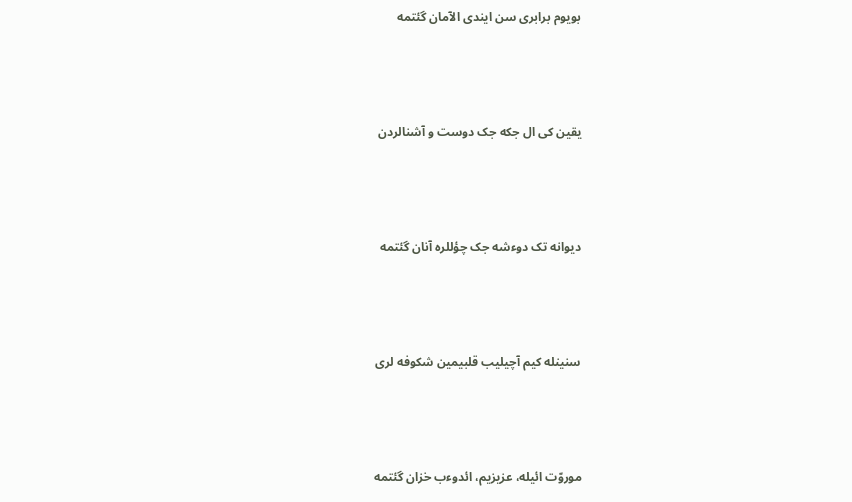بویوم برابری سن ایندی الآمان گئتمه



یقین کی ال جکه جک دوست و آشنالردن



دیوانه تک دوءشه جک چؤللره آنان گئتمه



سنینله کیم آچیلیب قلبیمین شکوفه لری



موروّت ائیله، عزیزیم، ائدوءب خزان گئتمه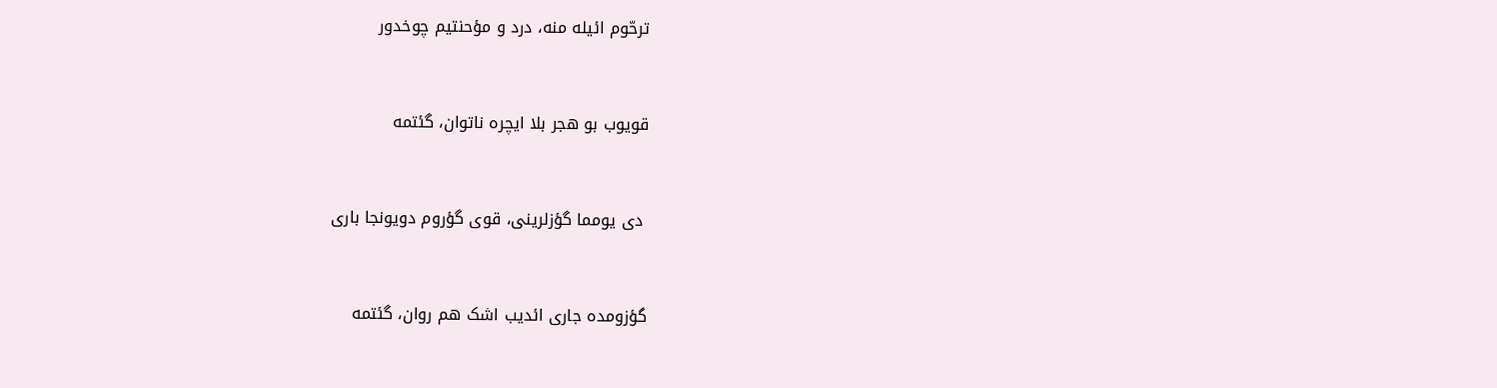ترحّوم ائیله منه، درد و مؤحنتیم چوخدور



قویوب بو هجر بلا ایچره ناتوان، گئتمه



 دی یومما گؤزلرینی، قوی گؤروم دویونجا باری



گؤزومده جاری ائدیب اشک هم روان، گئتمه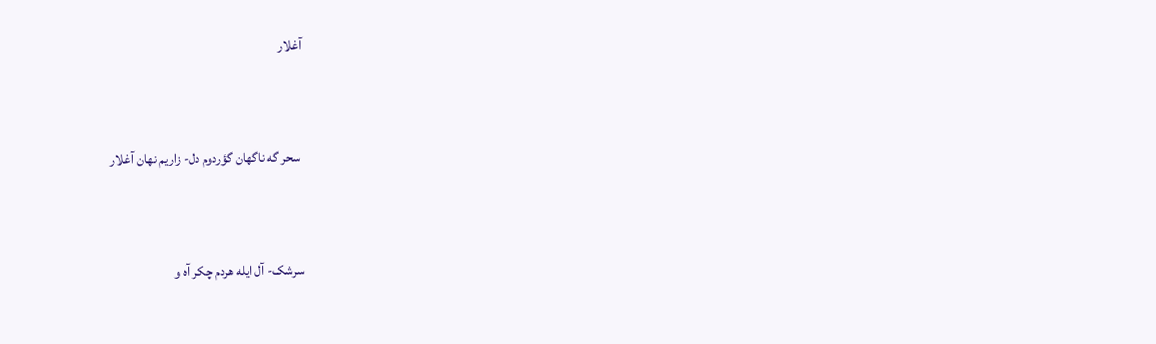آغلار



 سحر گه ناگهان گؤردوم دل- زاریم نهان آغلار



سرشک- آل ایله هردم چکر آه و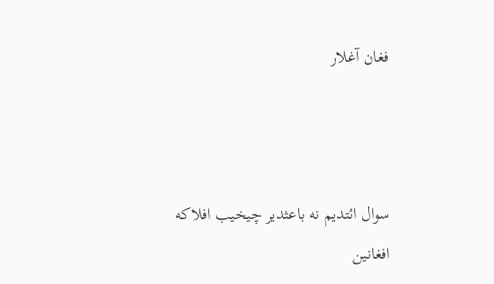فغان آغلار



سوال ائتدیم نه باعثدیر چیخیب افلاکه افغانین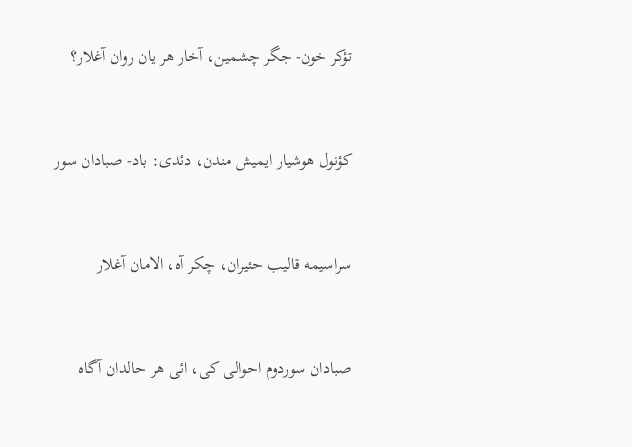تؤکر خون- جگر چشمین، آخار هر یان روان آغلار؟



کؤنول هوشیار ایمیش مندن، دئدی: باد- صبادان سور



سراسیمه قالیب حئیران، چکر آه، الامان آغلار



صبادان سوردوم احوالی کی، ائی هر حالدان آگاه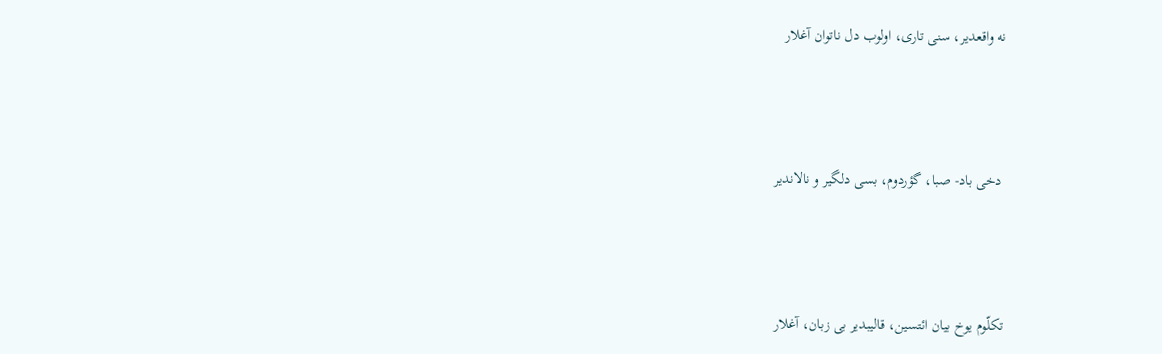نه واقعدیر، سنی تاری، اولوب دل ناتوان آغلار



 دخی باد- صبا، گؤردوم، بسی دلگیر و نالاندیر



تکلّوم یوخ بیان ائتسین، قالیبدیر بی زبان، آغلار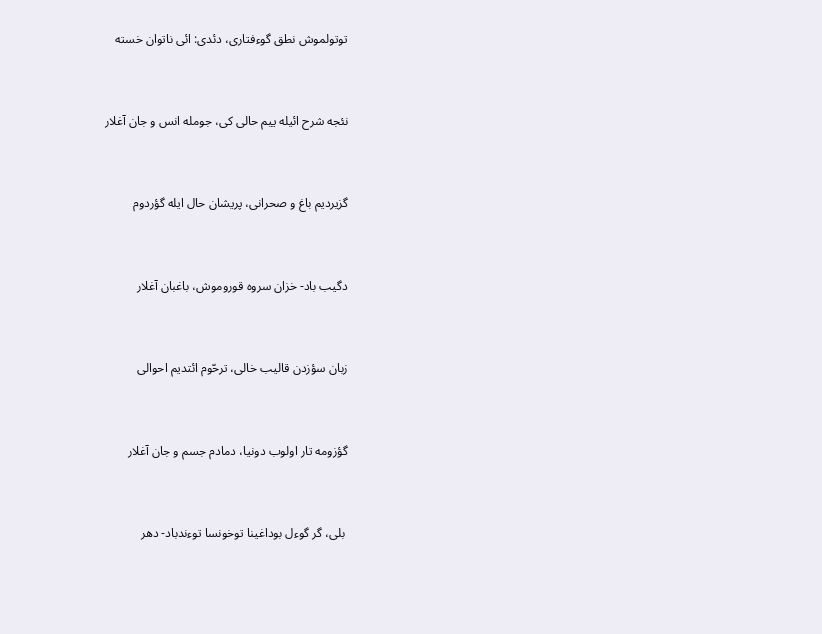توتولموش نطق گوءفتاری، دئدی: ائی ناتوان خسته



نئجه شرح ائیله ییم حالی کی، جومله انس و جان آغلار



گزیردیم باغ و صحرانی، پریشان حال ایله گؤردوم



دگیب باد- خزان سروه قوروموش، باغبان آغلار



زبان سؤزدن قالیب خالی، ترحّوم ائتدیم احوالی



گؤزومه تار اولوب دونیا، دمادم جسم و جان آغلار



 بلی، گر گوءل بوداغینا توخونسا توءندباد- دهر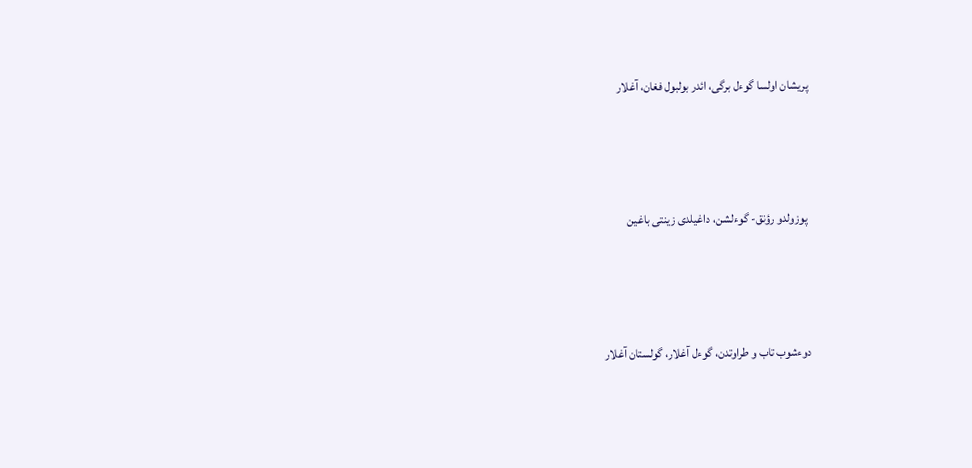پریشان اولسا گوءل برگی، ائدر بولبول فغان، آغلار



 پوزولدو رؤنق- گوءلشن، داغیلدی زینتی باغین



دوءشوب تاب و طراوتدن، گوءل آغلار، گولستان آغلار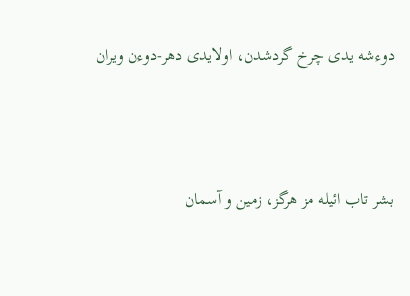دوءشه یدی چرخ گردشدن، اولایدی دهر-دوءن ویران



بشر تاب ائیله مز هرگز، زمین و آسمان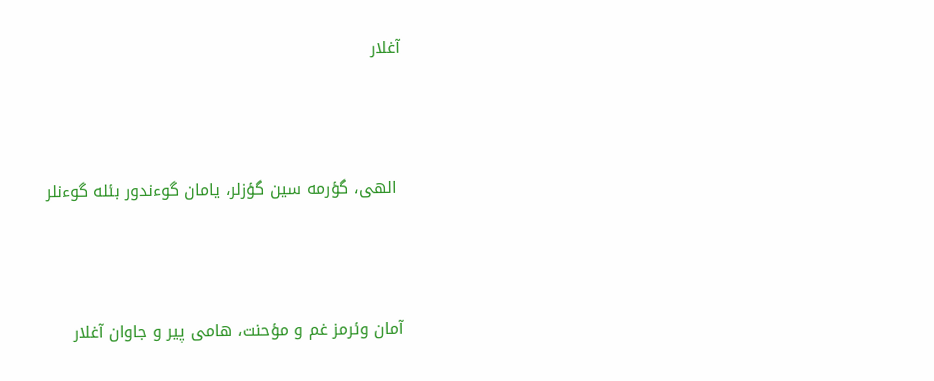آغلار



 الهی، گؤرمه سین گؤزلر، یامان گوءندور بئله گوءنلر



آمان وئرمز غم و مؤحنت، هامی پیر و جاوان آغلار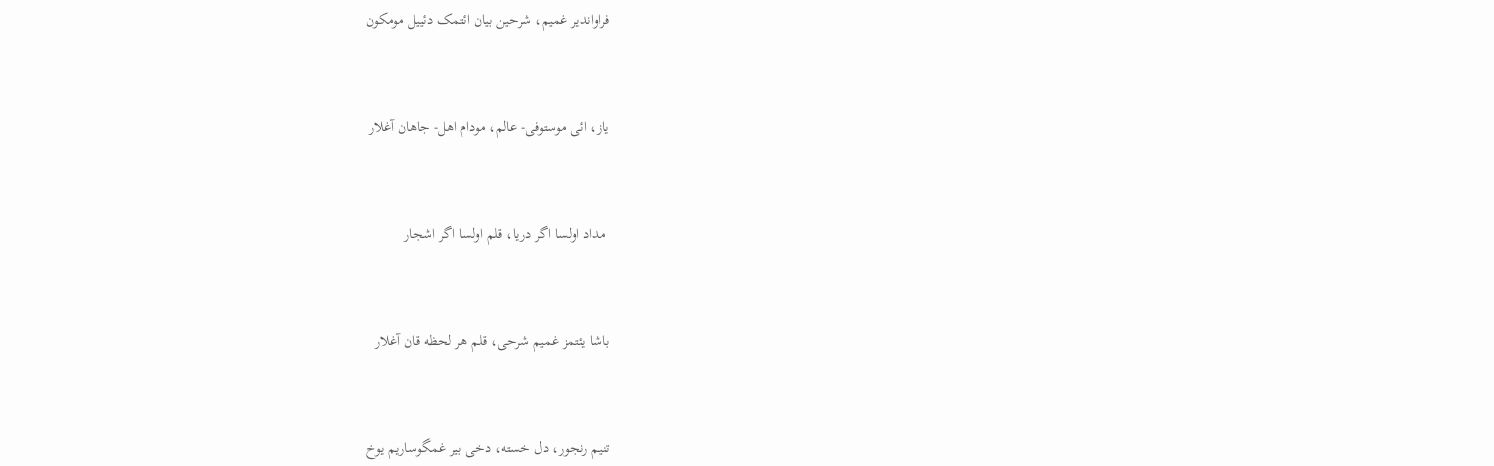فراواندیر غمیم، شرحین بیان ائتمک دئییل مومکون



یاز، ائی موستوفی- عالم، مودام اهل- جاهان آغلار



 مداد اولسا اگر دریا، قلم اولسا اگر اشجار



باشا یئتمز غمیم شرحی، قلم هر لحظه قان آغلار



تنیم رنجور، دل خسته، دخی بیر غمگوساریم یوخ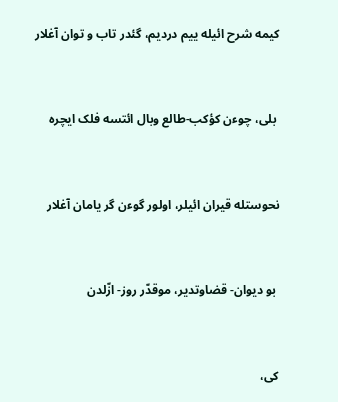کیمه شرح ائیله ییم دردیم، گئدر تاب و توان آغلار



 بلی، چوءن کؤکب-طالع وبال ائتسه فلک ایچره



نحوستله قیران ائیلر، اولور گوءن گر یامان آغلار



 بو دیوان- قضاوتدیر، موقدّر روز- ازّلدن



کی،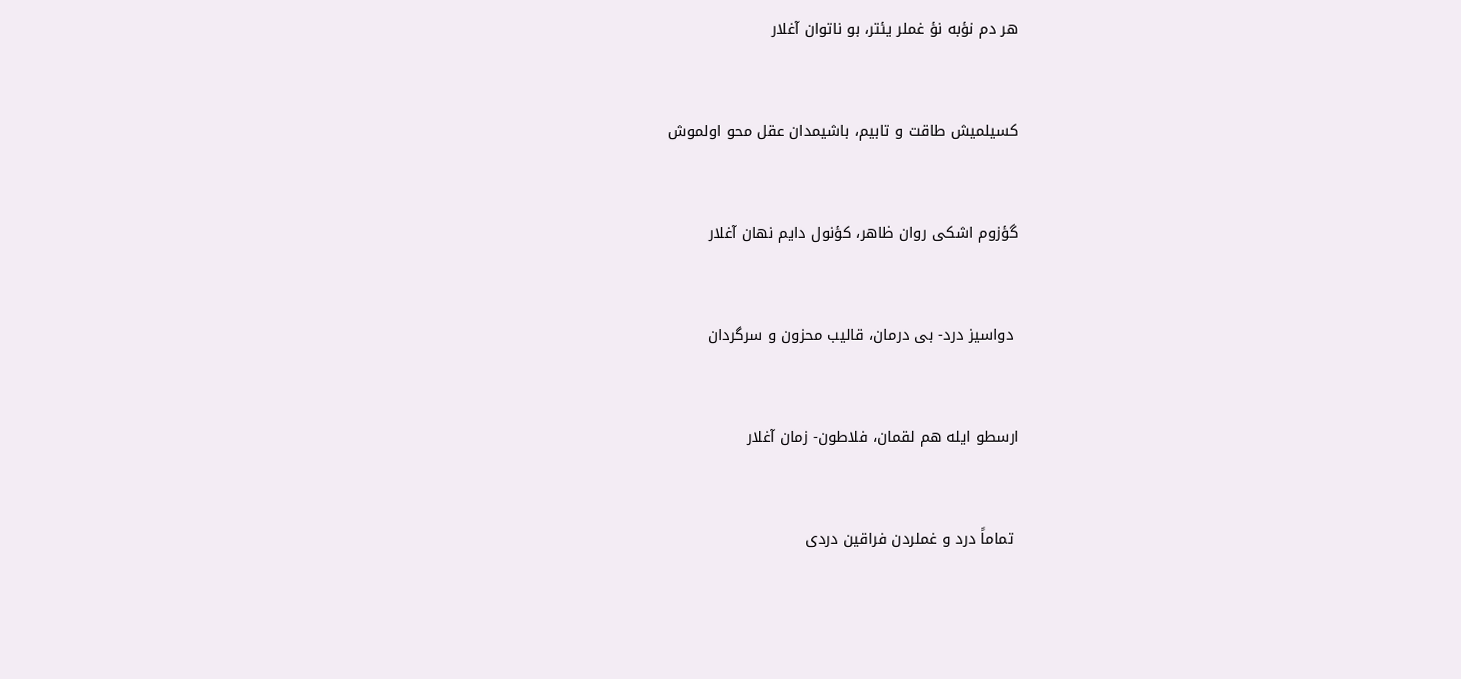هر دم نؤبه نؤ غملر یئتر، بو ناتوان آغلار



کسیلمیش طاقت و تابیم، باشیمدان عقل محو اولموش



گؤزوم اشکی روان ظاهر، کؤنول دایم نهان آغلار



 دواسیز درد- بی درمان، قالیب محزون و سرگردان



ارسطو ایله هم لقمان، فلاطون- زمان آغلار



 تماماً درد و غملردن فراقین دردی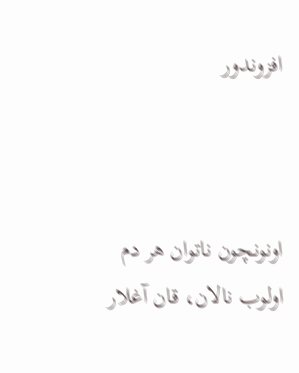افزوندور



اونونچون ناتوان هر دم اولوب نالان، قان آغلار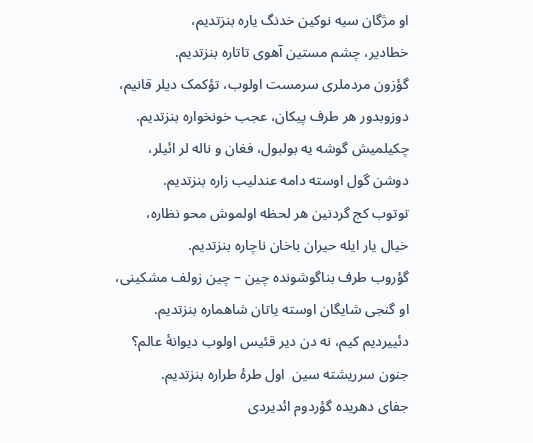او مژگان سیه نوکین خدنگ یاره بنزتدیم،
خطادیر، چشم مستین آهوی تاتاره بنزتدیم.
گؤزون مردملری سرمست اولوب، تؤکمک دیلر قانیم،
دوزوبدور هر طرف پیکان، عجب خونخواره بنزتدیم.
چکیلمیش گوشه یه بولبول، فغان و ناله لر ائیلر،
دوشن گول اوسته دامه عندلیب زاره بنزتدیم.
توتوب کج گردنین هر لحظه اولموش محو نظاره،
خیال یار ایله حیران باخان ناچاره بنزتدیم.
گؤروب طرف بناگوشونده چین – چین زولف مشکینی،
او گنجی شایگان اوسته یاتان شاهماره بنزتدیم.
دئییردیم کیم، نه دن دیر قئیس اولوب دیوانۀ عالم؟
جنون سرریشته سین  اول طرۀ طراره بنزتدیم.
جفای دهریده گؤردوم ائدیردی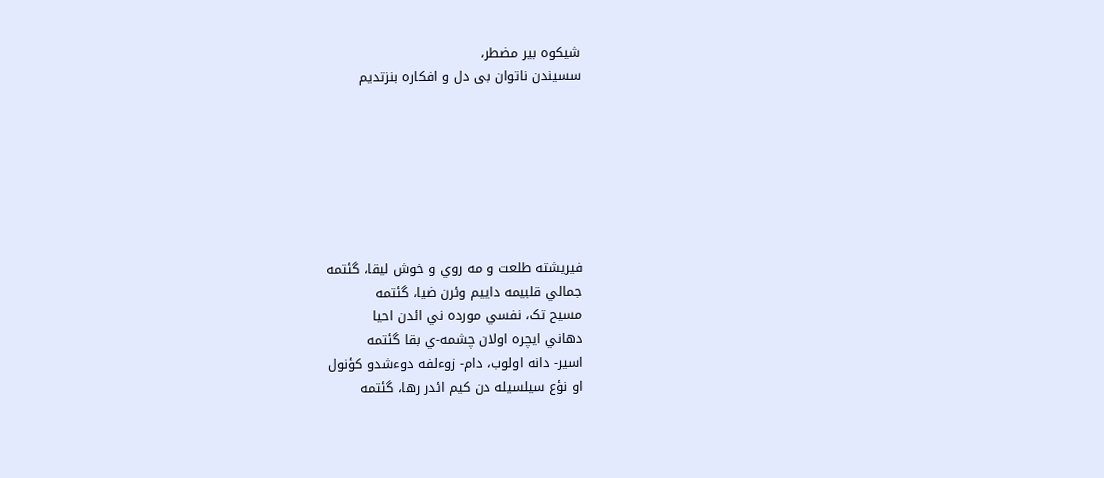شیکوه بیر مضطر،
سسیندن ناتوان بی دل و افکاره بنزتدیم







فيريشته طلعت و مه روي و خوش ليقا، گئتمه
جمالي قلبيمه داييم وئرن ضيا، گئتمه
مسيح تک، نفسي مورده ني ائدن احيا
دهاني ايچره اولان چشمه-ي بقا گئتمه
اسير- دانه اولوب، دام- زوءلفه دوءشدو کؤنول
او نؤع سيلسيله دن کيم ائدر رها، گئتمه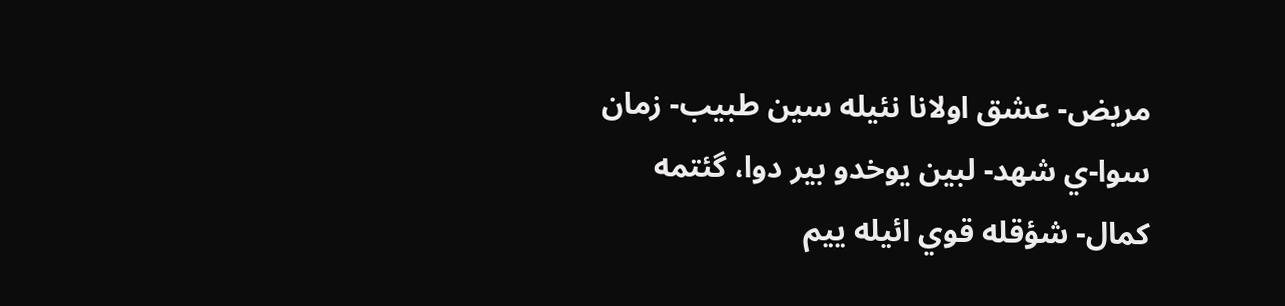مريض- عشق اولانا نئيله سين طبيب- زمان
سوا-ي شهد- لبين يوخدو بير دوا، گئتمه
کمال- شؤقله قوي ائيله ييم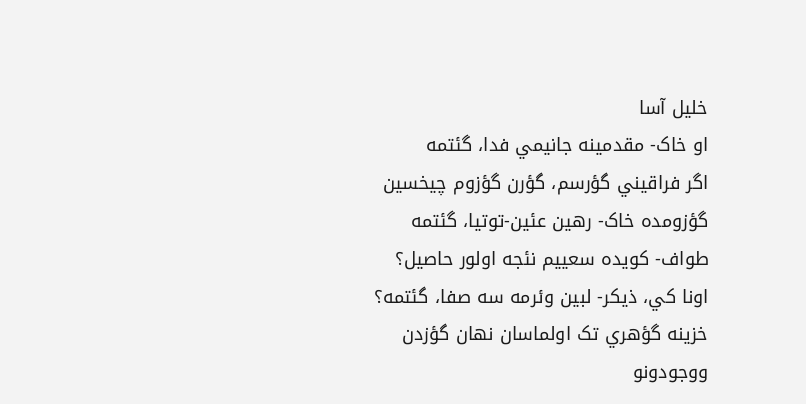خليل آسا
او خاک- مقدمينه جانيمي فدا، گئتمه
اگر فراقيني گؤرسم، گؤرن گؤزوم چيخسين
گؤزومده خاک- رهين عئين-توتيا، گئتمه
طواف- کويده سعييم نئجه اولور حاصيل؟
اونا کي، ذيکر- لبين وئرمه سه صفا، گئتمه؟
خزينه گؤهري تک اولماسان نهان گؤزدن
ووجودونو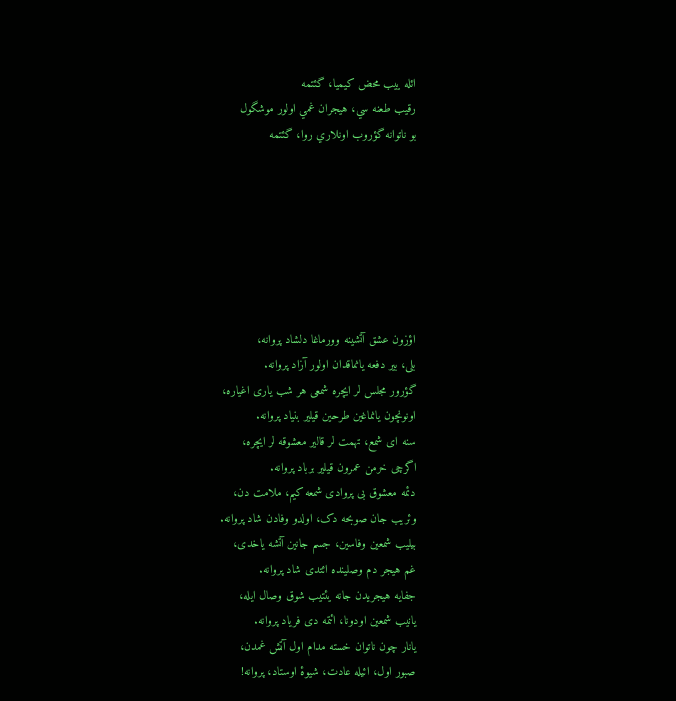ائله ييب محض کيميا، گئتمه
رقيب طعنه سي، هيجران غمي اولور موشگول
بو ناتوانه گؤروب اونلاري روا، گئتمه







اؤزون عشق آتشینه وورماغا دلشاد پروانه،
بلی، بیر دفعه یانماقدان اولور آزاد پروانه.
گؤرور مجلس لر ایچره شمعی هر شب یاری اغیاره،
اونونچون یانماغین طرحین قیلیر بنیاد پروانه.
سنه ای شمع، تهمت لر قالیر معشوقه لر ایچره،
اگرچی خرمن عمرون قیلیر برباد پروانه.
دئمه معشوق بی پروادی شمعه کیم، ملامت دن،
وئریب جان صوبحه دک، اولدو وفادن شاد پروانه.
بیلیب شمعین وفاسین، جسم جانین آتشه یاخدی،
غم هیجر دم وصلینده ائتدی شاد پروانه.
جفایه هیجریدن جانه یئتیب شوق وصال ایله،
یانیب شمعین اودونا، ائتمه دی فریاد پروانه.
یانار چون ناتوان خسته مدام اول آتش غمدن،
صبور اول، ائیله عادت، شیوۀ اوستاد، پروانه!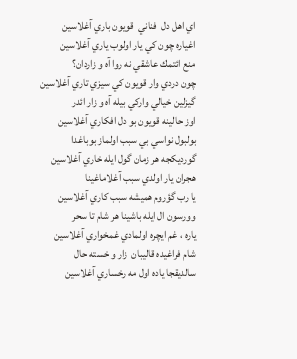اي اهل دل  فناني  قويون باري آغلاسين
اغياره چون كي يار اولوب ياري آغلاسين
منع ائتمك عاشقي نه روا آه و زاردان؟
چون دردي وار قويون كي سيزي تاري آغلاسين
گيزلين خيالي واركي بيله آه و زار ائدر
اوز حالينه قويون بو دل افكاري آغلاسين
بولبول نواسي بي سبب اولماز بوباغدا
گوردیكجه هر زمان گول ايله خاري آغلاسين
هجران يار اولدي سبب آغلاماغينا
يا رب گؤروم هميشه سبب كاري آغلاسين
وورسون ال ايله باشينا هر شام تا سحر
ياره ، غم ايچره اولمادي غمخواري آغلاسين
شام فراغيده قاليبان  زار و خسته حال
سالديقجا ياده اول مه رخساري آغلاسين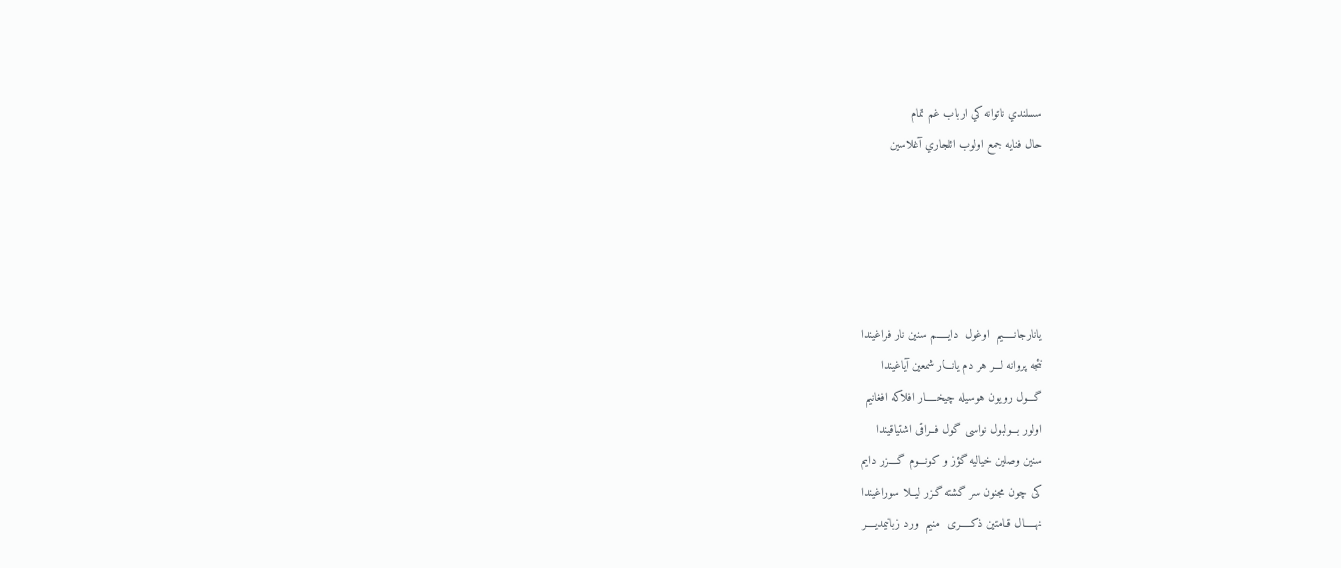سسلندي ناتوانه كي ارباب غم تمام
حال فنايه جمع اولوب ائلجاري آغلاسين





یانارجانـــــیم  اوغول  دایـــــم سنین نار فراغیندا
نئجه پروانه لـــر هر دم یانـــار شمعین آیاغیندا
گـــول رویون هوسیله چیخـــــار افلاکه افغانیم
اولور بـــولبول نواسی گول فــراقی اشتیاقیندا
سنین وصلین خیالیه گؤز و کونـــوم گــــزر دایم
کی چون مجنون سر گشته گـزر لیــلا سوراغیندا
نهـــــال قـامتین ذکـــــری  منیم  ورد زبانیمدیــــر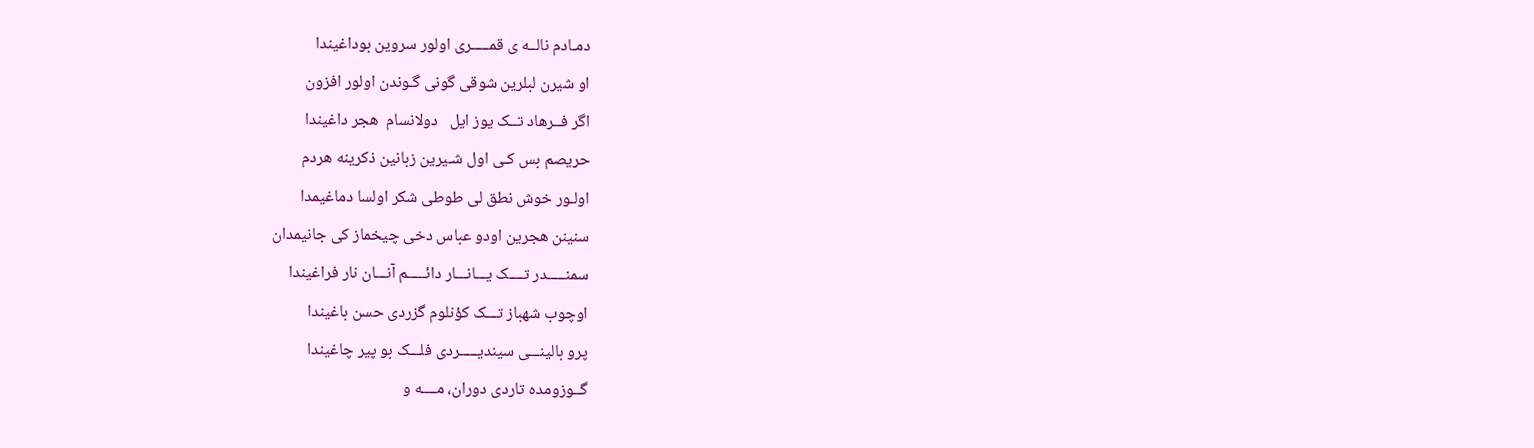دمـادم نالــه ی قمـــــری اولور سروین بوداغیندا
او شیرن لبلرین شوقی گونی گـوندن اولور افزون
اگر فــرهاد تــک یوز ایل   دولانسام  هجر داغیندا
حریصم بس کـی اول شـیرین زبانین ذکرینه هردم
اولـور خوش نطق لی طوطی شکر اولسا دماغیمدا
سنینن هجرین اودو عباس دخی چیخماز کی جانیمدان
سمنـــــدر تــــک یـــانـــار دائـــــم آنـــان نار فراغیندا
اوچوب شهباز تـــک کؤنلوم گزردی حسن باغیندا
پرو بالینـــی سیندیـــــردی فلـــک بو پیر چاغیندا
گــوزومده تاردی دوران، مــــه و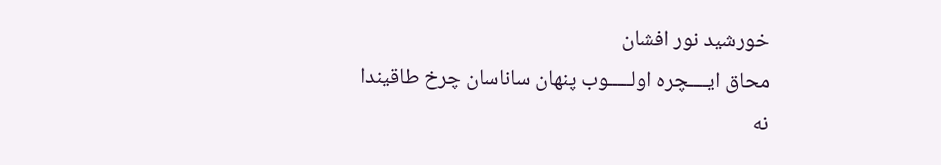خورشید نور افشان
محاق ایــــچره اولـــــوب پنهان ساناسان چرخ طاقیندا
نه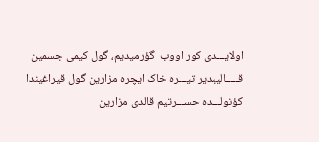اولایـــدی کور اووب  گؤرمیدیم، گول کیمی جسمین
قـــــالیبدیر تیـــره خاک ایچره مزارین گول قیراغیندا
کؤنولـــده حســـرتیم قالدی مزارین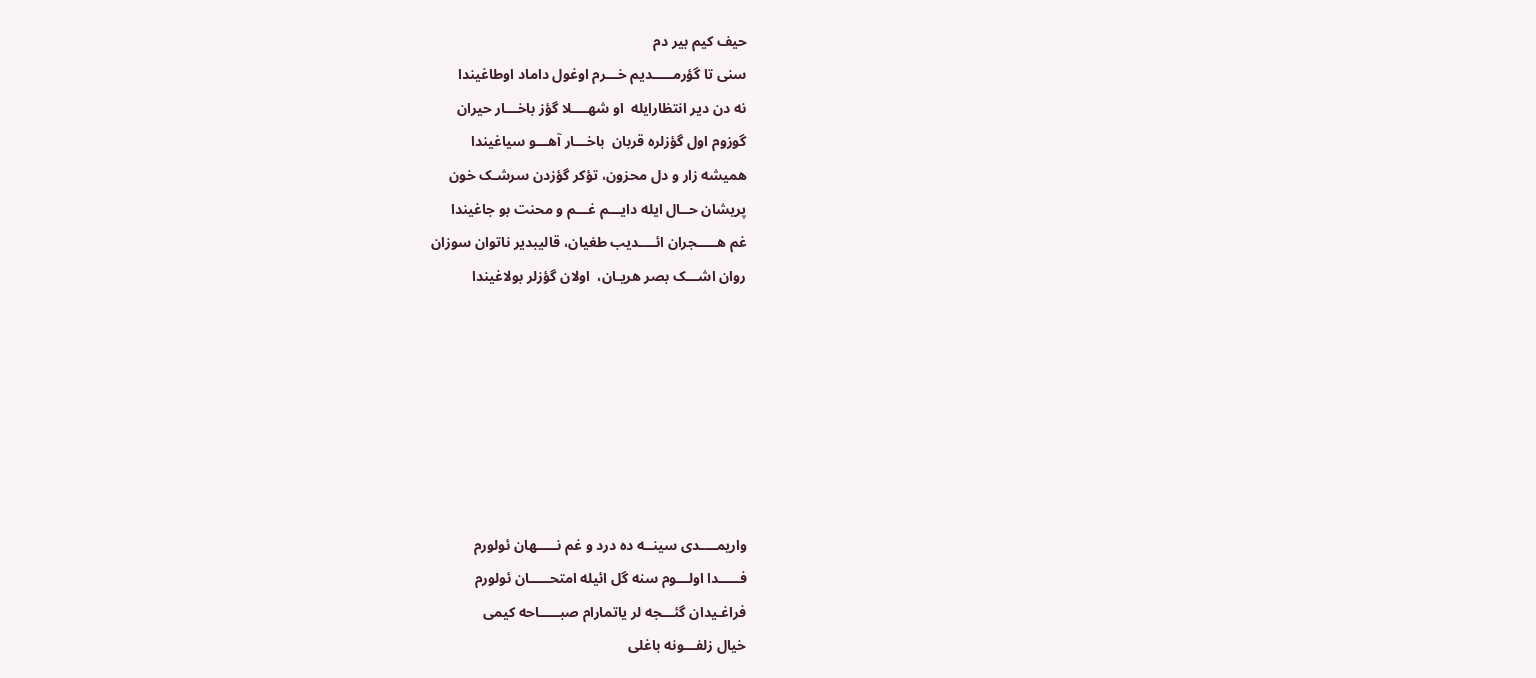حیف کیم بیر دم
سنی تا گؤرمـــــدیم خـــرم اوغول داماد اوطاغیندا
نه دن دیر انتظارایله  او شهــــلا گؤز باخـــار حیران
گوزوم اول گؤزلره قربان  باخـــار آهـــو سیاغیندا
همیشه زار و دل محزون، تؤکر گؤزدن سرشـک خون
پریشان حــال ایله دایـــم غـــم و محنت بو جاغیندا
غم هـــــجران ائــــدیب طغیان، قالیبدیر ناتوان سوزان
روان اشـــک بصر هریـان،  اولان گؤزلر بولاغیندا







واریمــــدی سینــه ده درد و غم نـــــهان ئولورم
فـــــدا اولـــوم سنه گل ائیله امتحـــــان ئولورم
فراغـیدان گئـــجه لر یاتمارام صبـــــاحه کیمی
خیال زلفـــونه باغلی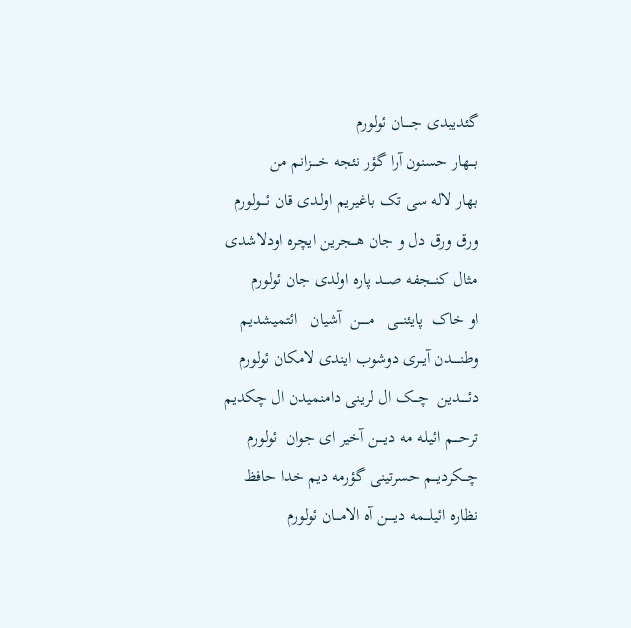گئدیبدی جـــــان ئولورم
بـــهار حسنون آرا گؤر نئجه خـــــزانم من
بهار لاله سی تک باغیریم اولـدی قان ئــــولورم
ورق ورق دل و جان هـــجرین ایچره اودلاشدی
مثال کنـــجفه صـــد پاره اولدی جان ئولورم
او خاک  پایئنـــی   مـــــن  آشیان   ائتمیشدیم
وطنـــــدن آیــری دوشوب ایندی لامکان ئولورم
دئـــــدین  چـــک ال لرینی دامنمیدن ال چکدیم
ترحــــم ائیلـه مه دیــــن آخیر ای جوان  ئولورم
چـــکردیـــم حسرتینی گؤرمه دیم خدا حافظ
نظاره ائیلـــمه دیـــــن آه الامـــان ئولورم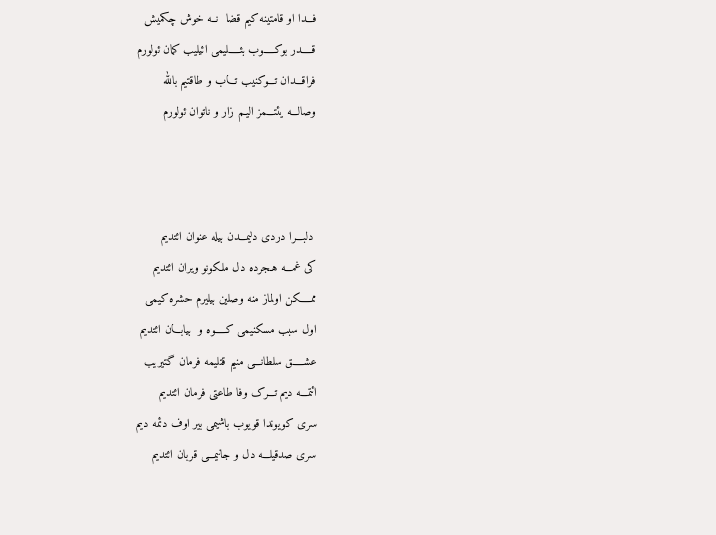فـــدا او قامتینه کیم قضا  نــه خوش چکمیش
قـــــدر بوکـــــوب بئـــــلیمی ائیلیب کمان ئولورم
فراقـــدان تـــوکنیب تـــاب و طاقتیم بالله
وصالـــه یئتـــمز الیـم زار و ناتوان ئولورم



 دلبـــرا دردی دلیمـــدن بیله عنوان ائتدیم
کی غمـــه هـجرده دل ملکونو ویران ائتدیم
ممـــــکن اولماز منه وصلین بیلیرم حشره کیمی
اول سبب مسکنیمی کـــــوه و  بیابـــان ائتدیم
عشـــــق سلطانـــی منیم قتلیمه فرمان گتیریب
ائتمـــه دیم تـــرک وفا طاعتی فرمان ائتدیم
سری کویوندا قویوب باشیمی بیر اوف دئمه دیم
سری صدقیلـــه دل و جانیمـــی قربان ائتدیم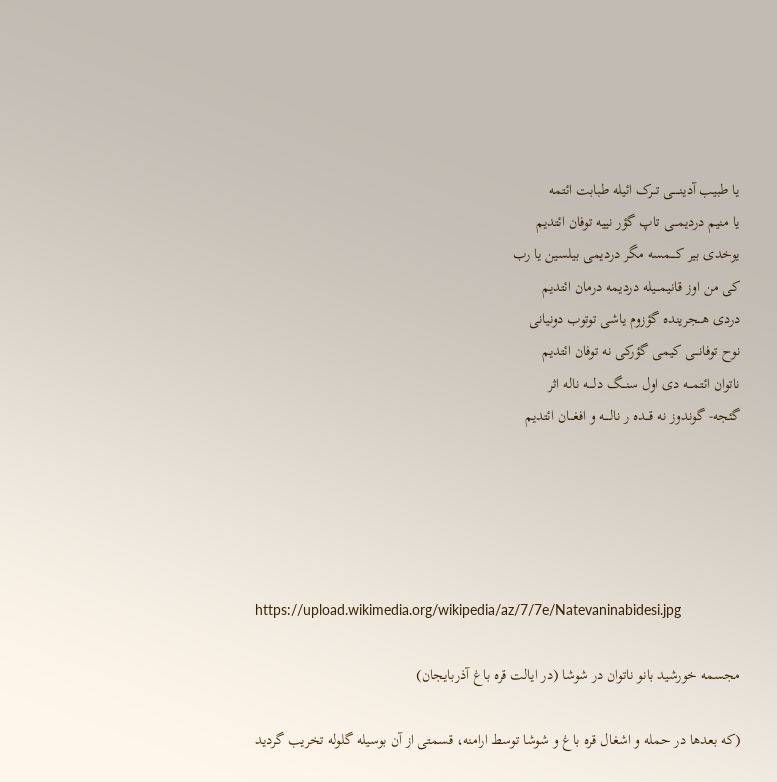یا طبیب آدینـــــی تـــرک ائیله طبابت ائتمه
یا منیم دردیمـــی تاپ گؤر نییه توفان ائتدیم
یوخدی بیر کــــمسه مگر دردیمی بیلسین یا رب
کی من اوز قانیمـــیله دردیمه درمان ائتدیم
دردی هـــجرینده گؤزوم یاشی توتوب دونیانی
نوح توفانـــی کیمی گؤرکی نه توفان ائتدیم
ناتوان ائتمـــه دی اول سنـــگ دلــــه ناله اثر
گئجه- گوندوز نه قـــده ر نالــــه و افغـــان ائتدیم





https://upload.wikimedia.org/wikipedia/az/7/7e/Natevaninabidesi.jpg

مجسمه خورشید بانو ناتوان در شوشا (در ایالت قره باغ آذربایجان)

(که بعدها در حمله و اشغال قره باغ و شوشا توسط ارامنه، قسمتی از آن بوسیله گلوله تخریب گردید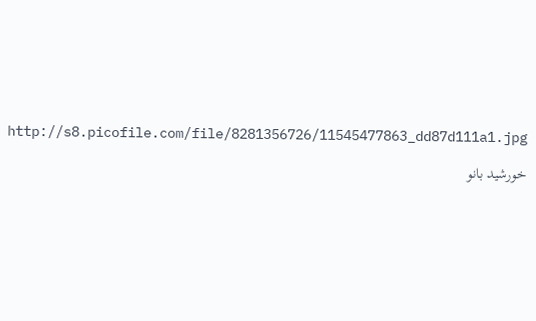http://s8.picofile.com/file/8281356726/11545477863_dd87d111a1.jpg

خورشید بانو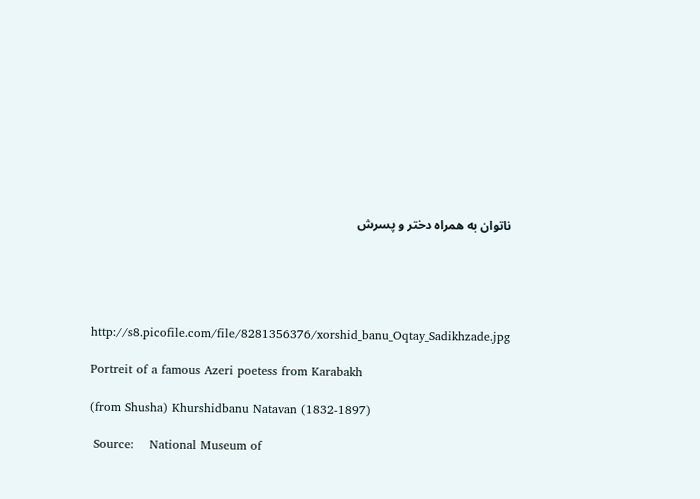ناتوان به همراه دختر و پسرش





http://s8.picofile.com/file/8281356376/xorshid_banu_Oqtay_Sadikhzade.jpg

Portreit of a famous Azeri poetess from Karabakh

(from Shusha) Khurshidbanu Natavan (1832-1897)

 Source:    National Museum of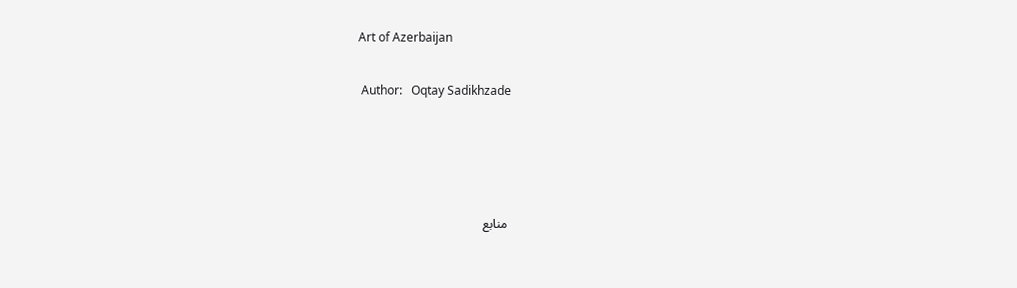Art of Azerbaijan

 Author:   Oqtay Sadikhzade




 منابع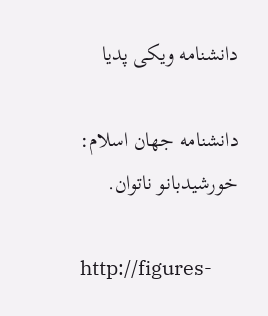دانشنامه ویکی پدیا

دانشنامه جهان اسلام: خورشیدبانو ناتوان.

http://figures-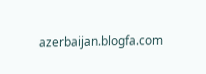azerbaijan.blogfa.com